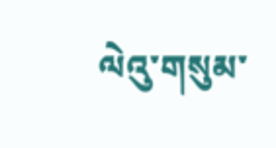ལེའུ་གསུམ་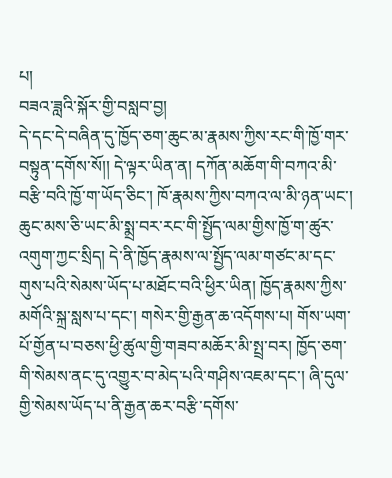པ།
བཟའ་ཟླའི་སྐོར་གྱི་བསླབ་བྱ།
དེ་དང་དེ་བཞིན་དུ་ཁྱོད་ཅག་ཆུང་མ་རྣམས་ཀྱིས་རང་གི་ཁྱོ་གར་བསྟུན་དགོས་སོ།། དེ་ལྟར་ཡིན་ན། དཀོན་མཆོག་གི་བཀའ་མི་བརྩི་བའི་ཁྱོ་ག་ཡོད་ཅིང་། ཁོ་རྣམས་ཀྱིས་བཀའ་ལ་མི་ཉན་ཡང་། ཆུང་མས་ཅི་ཡང་མི་སྨྲ་བར་རང་གི་སྤྱོད་ལམ་གྱིས་ཁྱོ་ག་ཚུར་འགུག་ཀྱང་སྲིད། དེ་ནི་ཁྱོད་རྣམས་ལ་སྤྱོད་ལམ་གཙང་མ་དང་གུས་པའི་སེམས་ཡོད་པ་མཐོང་བའི་ཕྱིར་ཡིན། ཁྱོད་རྣམས་ཀྱིས་མགོའི་སྐྲ་སླས་པ་དང་། གསེར་གྱི་རྒྱན་ཆ་འདོགས་པ། གོས་ཡག་པོ་གྱོན་པ་བཅས་ཕྱི་ཚུལ་གྱི་གཟབ་མཆོར་མི་སྤྲ་བར། ཁྱོད་ཅག་གི་སེམས་ནང་དུ་འགྱུར་བ་མེད་པའི་གཤིས་འཇམ་དང་། ཞི་དུལ་གྱི་སེམས་ཡོད་པ་ནི་རྒྱན་ཆར་བརྩི་དགོས་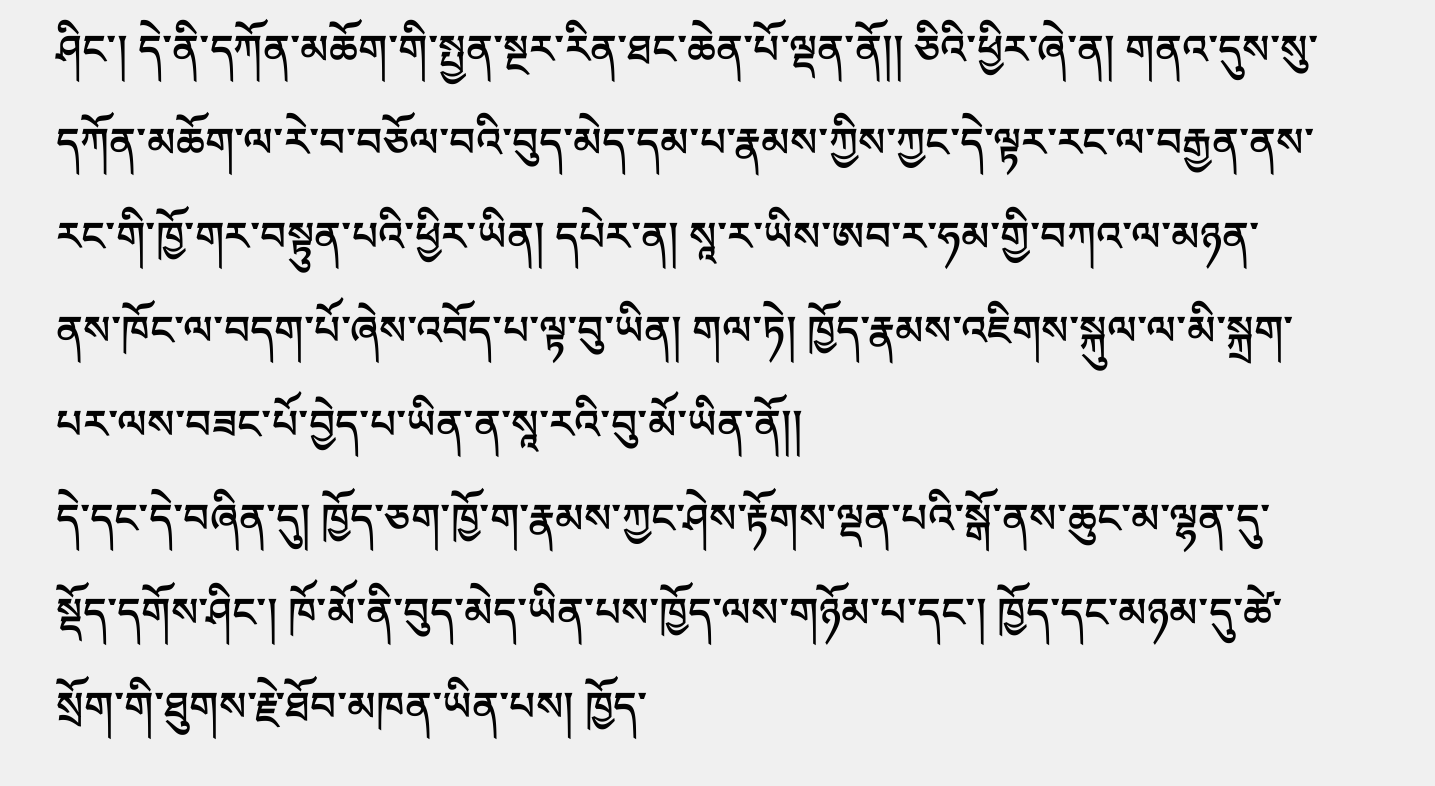ཤིང་། དེ་ནི་དཀོན་མཆོག་གི་སྤྱན་སྔར་རིན་ཐང་ཆེན་པོ་ལྡན་ནོ།། ཅིའི་ཕྱིར་ཞེ་ན། གནའ་དུས་སུ་དཀོན་མཆོག་ལ་རེ་བ་བཅོལ་བའི་བུད་མེད་དམ་པ་རྣམས་ཀྱིས་ཀྱང་དེ་ལྟར་རང་ལ་བརྒྱན་ནས་རང་གི་ཁྱོ་གར་བསྟུན་པའི་ཕྱིར་ཡིན། དཔེར་ན། སཱ་ར་ཡིས་ཨབ་ར་ཧམ་གྱི་བཀའ་ལ་མཉན་ནས་ཁོང་ལ་བདག་པོ་ཞེས་འབོད་པ་ལྟ་བུ་ཡིན། གལ་ཏེ། ཁྱོད་རྣམས་འཇིགས་སྐུལ་ལ་མི་སྐྲག་པར་ལས་བཟང་པོ་བྱེད་པ་ཡིན་ན་སཱ་རའི་བུ་མོ་ཡིན་ནོ།།
དེ་དང་དེ་བཞིན་དུ། ཁྱོད་ཅག་ཁྱོ་ག་རྣམས་ཀྱང་ཤེས་རྟོགས་ལྡན་པའི་སྒོ་ནས་ཆུང་མ་ལྷན་དུ་སྡོད་དགོས་ཤིང་། ཁོ་མོ་ནི་བུད་མེད་ཡིན་པས་ཁྱོད་ལས་གཉོམ་པ་དང་། ཁྱོད་དང་མཉམ་དུ་ཚེ་སྲོག་གི་ཐུགས་རྗེ་ཐོབ་མཁན་ཡིན་པས། ཁྱོད་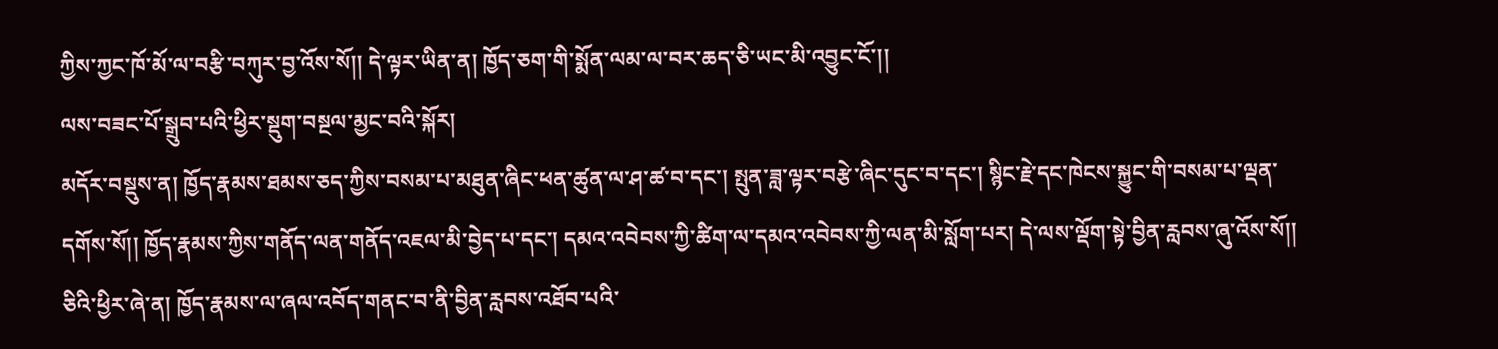ཀྱིས་ཀྱང་ཁོ་མོ་ལ་བརྩི་བཀུར་བྱ་འོས་སོ།། དེ་ལྟར་ཡིན་ན། ཁྱོད་ཅག་གི་སྨོན་ལམ་ལ་བར་ཆད་ཅི་ཡང་མི་འབྱུང་ངོ་།།
ལས་བཟང་པོ་སྒྲུབ་པའི་ཕྱིར་སྡུག་བསྔལ་མྱང་བའི་སྐོར།
མདོར་བསྡུས་ན། ཁྱོད་རྣམས་ཐམས་ཅད་ཀྱིས་བསམ་པ་མཐུན་ཞིང་ཕན་ཚུན་ལ་ཤ་ཚ་བ་དང་། སྤུན་ཟླ་ལྟར་བརྩེ་ཞིང་དུང་བ་དང་། སྙིང་རྗེ་དང་ཁེངས་སྐྱུང་གི་བསམ་པ་ལྡན་དགོས་སོ།། ཁྱོད་རྣམས་ཀྱིས་གནོད་ལན་གནོད་འཇལ་མི་བྱེད་པ་དང་། དམའ་འབེབས་ཀྱི་ཚིག་ལ་དམའ་འབེབས་ཀྱི་ལན་མི་སློག་པར། དེ་ལས་ལྡོག་སྟེ་བྱིན་རླབས་ཞུ་འོས་སོ།། ཅིའི་ཕྱིར་ཞེ་ན། ཁྱོད་རྣམས་ལ་ཞལ་འབོད་གནང་བ་ནི་བྱིན་རླབས་འཐོབ་པའི་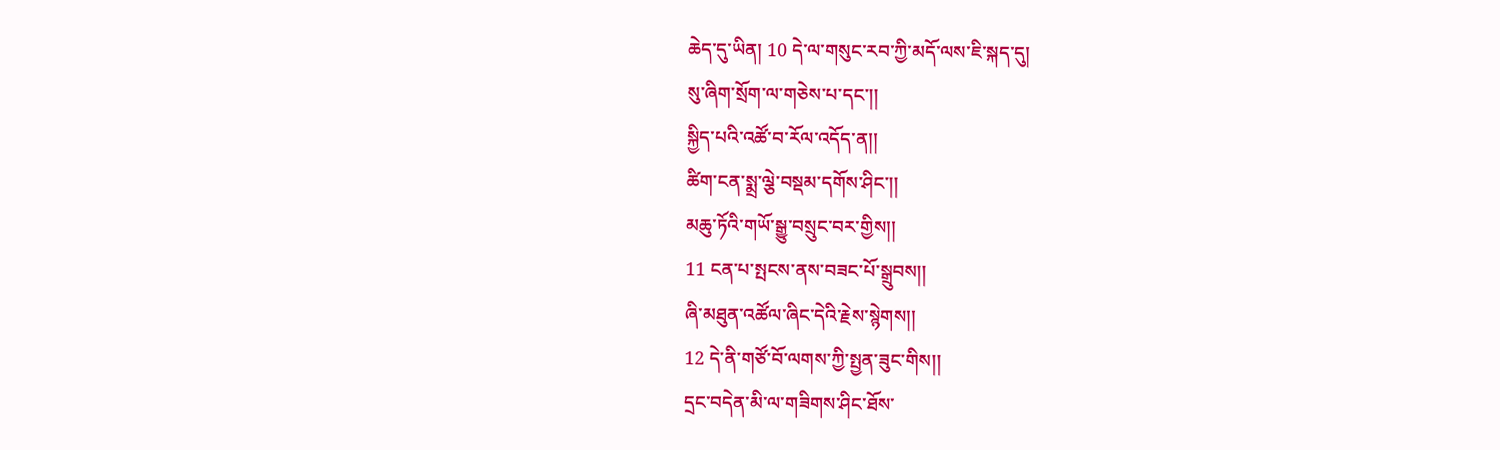ཆེད་དུ་ཡིན། 10 དེ་ལ་གསུང་རབ་ཀྱི་མདོ་ལས་ཇི་སྐད་དུ།
སུ་ཞིག་སྲོག་ལ་གཅེས་པ་དང་།།
སྐྱིད་པའི་འཚོ་བ་རོལ་འདོད་ན།།
ཚིག་ངན་སྨྲ་ལྕེ་བསྡམ་དགོས་ཤིང་།།
མཆུ་ཏོའི་གཡོ་སྒྱུ་བསྲུང་བར་གྱིས།།
11 ངན་པ་སྤངས་ནས་བཟང་པོ་སྒྲུབས།།
ཞི་མཐུན་འཚོལ་ཞིང་དེའི་རྗེས་སྙེགས།།
12 དེ་ནི་གཙོ་བོ་ལགས་ཀྱི་སྤྱན་ཟུང་གིས།།
དྲང་བདེན་མི་ལ་གཟིགས་ཤིང་ཐོས་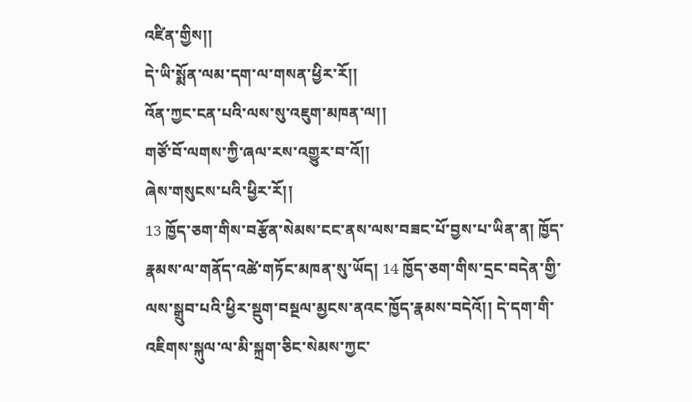འཛིན་གྱིས།།
དེ་ཡི་སྨོན་ལམ་དག་ལ་གསན་ཕྱིར་རོ།།
འོན་ཀྱང་ངན་པའི་ལས་སུ་འཇུག་མཁན་ལ།།
གཙོ་བོ་ལགས་ཀྱི་ཞལ་རས་འགྱུར་བ་འོ།།
ཞེས་གསུངས་པའི་ཕྱིར་རོ།།
13 ཁྱོད་ཅག་གིས་བརྩོན་སེམས་ངང་ནས་ལས་བཟང་པོ་བྱས་པ་ཡིན་ན། ཁྱོད་རྣམས་ལ་གནོད་འཚེ་གཏོང་མཁན་སུ་ཡོད། 14 ཁྱོད་ཅག་གིས་དྲང་བདེན་གྱི་ལས་སྒྲུབ་པའི་ཕྱིར་སྡུག་བསྔལ་མྱངས་ནའང་ཁྱོད་རྣམས་བདེའོ།། དེ་དག་གི་འཇིགས་སྐུལ་ལ་མི་སྐྲག་ཅིང་སེམས་ཀྱང་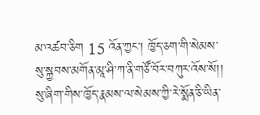མ་འཚབ་ཅིག 15 འོན་ཀྱང་། ཁྱོད་ཅག་གི་སེམས་སུ་སྐྱབས་མགོན་མཱ་ཤི་ཀ་ནི་གཙོ་བོར་བཀུར་འོས་སོ།། སུ་ཞིག་གིས་ཁྱོད་རྣམས་ལ་སེམས་ཀྱི་རེ་སྨོན་ཅི་ཡིན་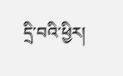དྲི་བའི་ཕྱིར།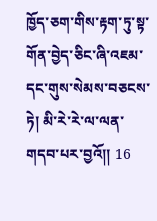ཁྱོད་ཅག་གིས་རྟག་ཏུ་སྟ་གོན་བྱེད་ཅིང་ཞི་འཇམ་དང་གུས་སེམས་བཅངས་ཏེ། མི་རེ་རེ་ལ་ལན་གདབ་པར་བྱའོ།། 16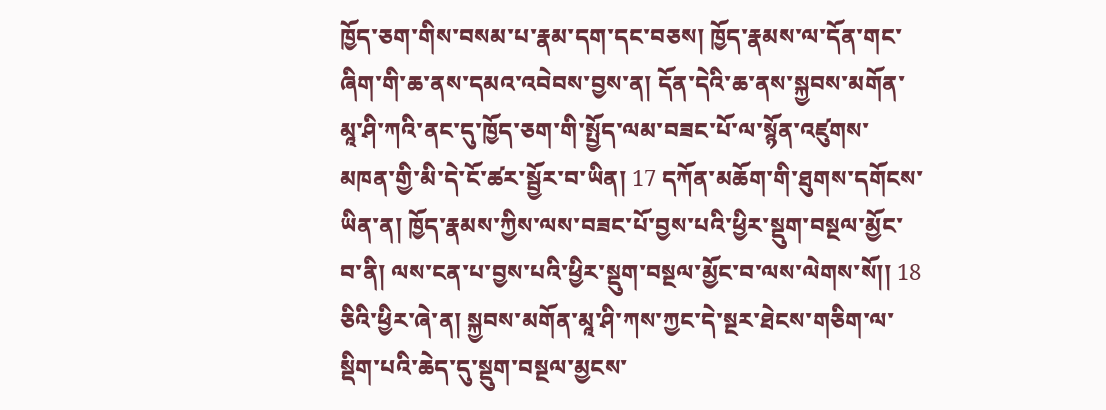ཁྱོད་ཅག་གིས་བསམ་པ་རྣམ་དག་དང་བཅས། ཁྱོད་རྣམས་ལ་དོན་གང་ཞིག་གི་ཆ་ནས་དམའ་འབེབས་བྱས་ན། དོན་དེའི་ཆ་ནས་སྐྱབས་མགོན་མཱ་ཤི་ཀའི་ནང་དུ་ཁྱོད་ཅག་གི་སྤྱོད་ལམ་བཟང་པོ་ལ་སྙོན་འཛུགས་མཁན་གྱི་མི་དེ་ངོ་ཚར་སྦྱོར་བ་ཡིན། 17 དཀོན་མཆོག་གི་ཐུགས་དགོངས་ཡིན་ན། ཁྱོད་རྣམས་ཀྱིས་ལས་བཟང་པོ་བྱས་པའི་ཕྱིར་སྡུག་བསྔལ་མྱོང་བ་ནི། ལས་ངན་པ་བྱས་པའི་ཕྱིར་སྡུག་བསྔལ་མྱོང་བ་ལས་ལེགས་སོ།། 18 ཅིའི་ཕྱིར་ཞེ་ན། སྐྱབས་མགོན་མཱ་ཤི་ཀས་ཀྱང་དེ་སྔར་ཐེངས་གཅིག་ལ་སྡིག་པའི་ཆེད་དུ་སྡུག་བསྔལ་མྱངས་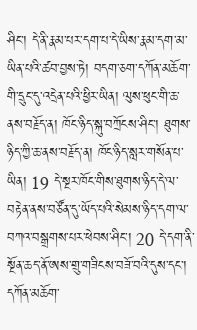ཤིང་། དེ་ནི་རྣམ་པར་དག་པ་དེ་ཡིས་རྣམ་དག་མ་ཡིན་པའི་ཚབ་བྱས་ཏེ། བདག་ཅག་དཀོན་མཆོག་གི་དྲུང་དུ་འདྲེན་པའི་ཕྱིར་ཡིན། ལུས་ཕུང་གི་ཆ་ནས་བརྗོད་ན། ཁོང་ཉིད་སྐུ་བཀྲོངས་ཤིང་། ཐུགས་ཉིད་ཀྱི་ཆ་ནས་བརྗོད་ན། ཁོང་ཉིད་སླར་གསོན་པ་ཡིན། 19 དེ་སྔར་ཁོང་གིས་ཐུགས་ཉིད་དེ་ལ་བརྟེན་ནས་བཙོན་དུ་ཡོད་པའི་སེམས་ཉིད་དག་ལ་བཀའ་བསྒྲགས་པར་ཕེབས་ཤིང་། 20 དེ་དག་ནི་སྔོན་ཆད་ནོ་ཨས་གྲུ་གཟིངས་བཟོ་བའི་དུས་དང་། དཀོན་མཆོག་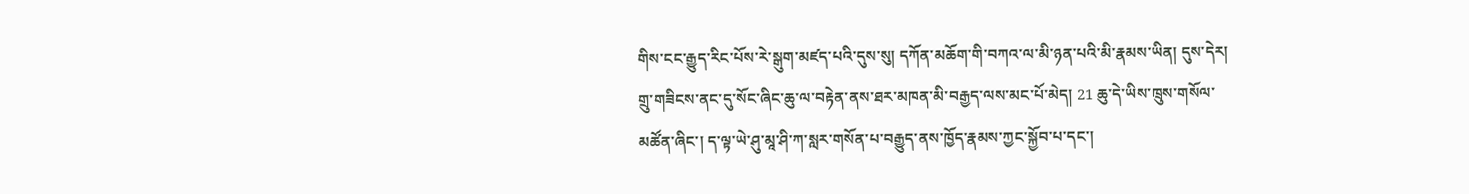གིས་ངང་རྒྱུད་རིང་པོས་རེ་སྒུག་མཛད་པའི་དུས་སུ། དཀོན་མཆོག་གི་བཀའ་ལ་མི་ཉན་པའི་མི་རྣམས་ཡིན། དུས་དེར། གྲུ་གཟིངས་ནང་དུ་སོང་ཞིང་ཆུ་ལ་བརྟེན་ནས་ཐར་མཁན་མི་བརྒྱད་ལས་མང་པོ་མེད། 21 ཆུ་དེ་ཡིས་ཁྲུས་གསོལ་མཚོན་ཞིང་། ད་ལྟ་ཡེ་ཤུ་མཱ་ཤི་ཀ་སླར་གསོན་པ་བརྒྱུད་ནས་ཁྱོད་རྣམས་ཀྱང་སྐྱོབ་པ་དང་།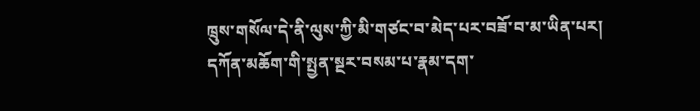ཁྲུས་གསོལ་དེ་ནི་ལུས་ཀྱི་མི་གཙང་བ་མེད་པར་བཟོ་བ་མ་ཡིན་པར། དཀོན་མཆོག་གི་སྤྱན་སྔར་བསམ་པ་རྣམ་དག་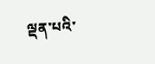ལྡན་པའི་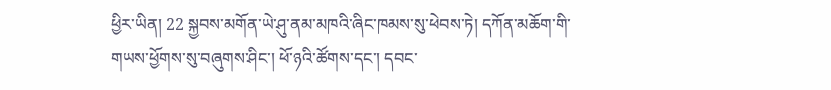ཕྱིར་ཡིན། 22 སྐྱབས་མགོན་ཡེ་ཤུ་ནམ་མཁའི་ཞིང་ཁམས་སུ་ཕེབས་ཏེ། དཀོན་མཆོག་གི་གཡས་ཕྱོགས་སུ་བཞུགས་ཤིང་། ཕོ་ཉའི་ཚོགས་དང་། དབང་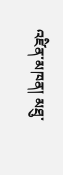འཛིན་མཁན། མཐུ་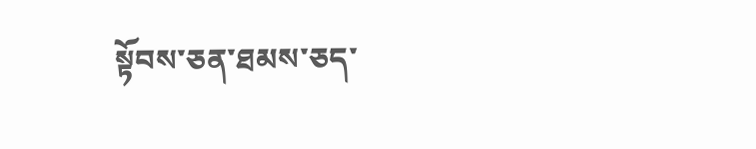སྟོབས་ཅན་ཐམས་ཅད་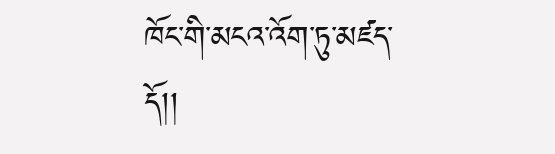ཁོང་གི་མངའ་འོག་ཏུ་མཛད་དོ།།